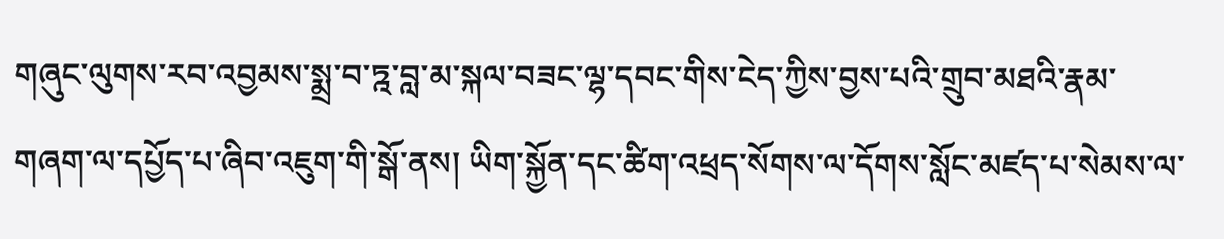གཞུང་ལུགས་རབ་འབྱམས་སྨྲ་བ་ཏྰ་བླ་མ་སྐལ་བཟང་ལྷ་དབང་གིས་ངེད་ཀྱིས་བྱས་པའི་གྲུབ་མཐའི་རྣམ་གཞག་ལ་དཔྱོད་པ་ཞིབ་འཇུག་གི་སྒོ་ནས། ཡིག་སྐྱོན་དང་ཚིག་འཕྲད་སོགས་ལ་དོགས་སློང་མཛད་པ་སེམས་ལ་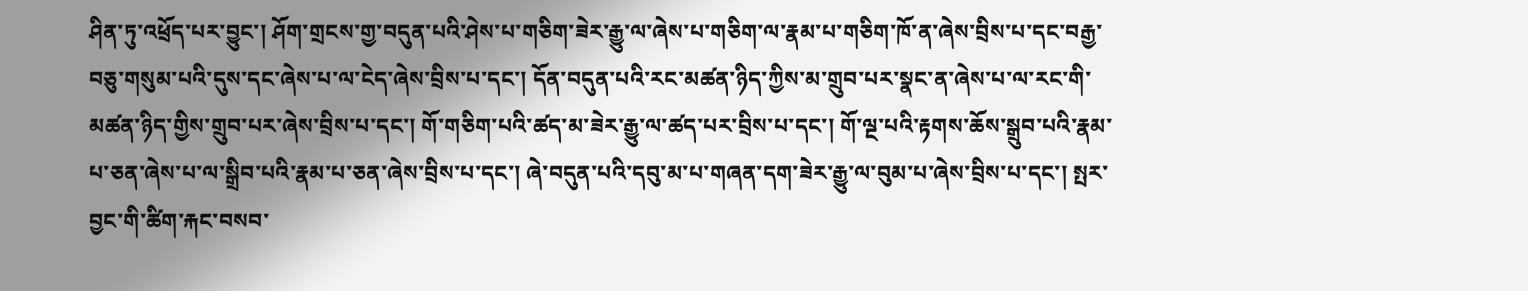ཤིན་ཏུ་འཕྲོད་པར་བྱུང་། ཤོག་གྲངས་གྱ་བདུན་པའི་ཤེས་པ་གཅིག་ཟེར་རྒྱུ་ལ་ཞེས་པ་གཅིག་ལ་རྣམ་པ་གཅིག་ཁོ་ན་ཞེས་བྲིས་པ་དང་བརྒྱ་བཅུ་གསུམ་པའི་དུས་དང་ཞེས་པ་ལ་ངེད་ཞེས་བྲིས་པ་དང་། དོན་བདུན་པའི་རང་མཚན་ཉིད་ཀྱིས་མ་གྲུབ་པར་སྣང་ན་ཞེས་པ་ལ་རང་གི་མཚན་ཉིད་གྱིས་གྲུབ་པར་ཞེས་བྲིས་པ་དང་། གོ་གཅིག་པའི་ཚད་མ་ཟེར་རྒྱུ་ལ་ཚད་པར་བྲིས་པ་དང་། གོ་ལྔ་པའི་རྟགས་ཆོས་སྒྲུབ་པའི་རྣམ་པ་ཅན་ཞེས་པ་ལ་སྒྲིབ་པའི་རྣམ་པ་ཅན་ཞེས་བྲིས་པ་དང་། ཞེ་བདུན་པའི་དབུ་མ་པ་གཞན་དག་ཟེར་རྒྱུ་ལ་བུམ་པ་ཞེས་བྲིས་པ་དང་། སྤར་བྱང་གི་ཚིག་རྐང་བསབ་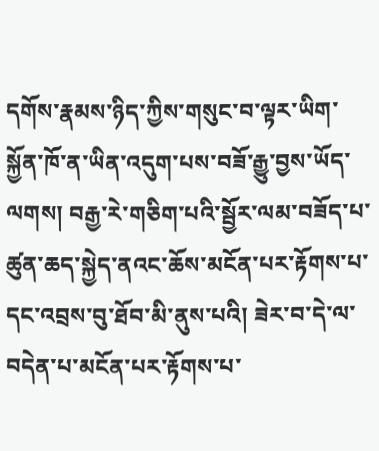དགོས་རྣམས་ཉིད་ཀྱིས་གསུང་བ་ལྟར་ཡིག་སྐྱོན་ཁོ་ན་ཡིན་འདུག་པས་བཟོ་རྒྱུ་བྱས་ཡོད་ལགས། བརྒྱ་རེ་གཅིག་པའི་སྦྱོར་ལམ་བཟོད་པ་ཚུན་ཆད་སྐྱེད་ནའང་ཆོས་མངོན་པར་རྟོགས་པ་དང་འབྲས་བུ་ཐོབ་མི་ནུས་པའི། ཟེར་བ་དེ་ལ་བདེན་པ་མངོན་པར་རྟོགས་པ་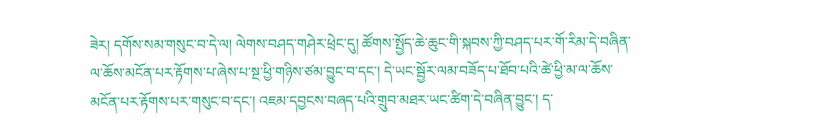ཟེར། དགོས་སམ་གསུང་བ་དེ་ལ། ལེགས་བཤད་གཤེར་ཕྲེང་དུ། ཚོགས་སྤྱོད་ཆེ་ཆུང་གི་སྐབས་ཀྱི་བཤད་པར་གོ་རིམ་དེ་བཞིན་ལ་ཆོས་མངོན་པར་རྟོགས་པ་ཞེས་པ་སྔ་ཕྱི་གཉིས་ཙམ་བྱུང་བ་དང་། དེ་ཡང་སྦྱོར་ལམ་བཟོད་པ་ཐོབ་པའི་ཚེ་ཕྱི་མ་ལ་ཆོས་མངོན་པར་རྟོགས་པར་གསུང་བ་དང་། འཇམ་དབྱངས་བཞད་པའི་གྲུབ་མཐར་ཡང་ཚིག་དེ་བཞིན་བྱུང་། ད་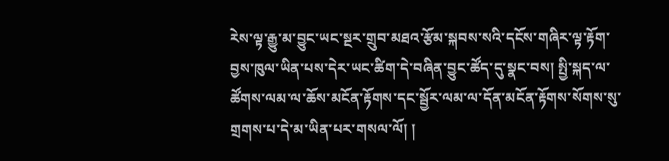རེས་ལྟ་རྒྱུ་མ་བྱུང་ཡང་སྔར་གྲུབ་མཐའ་རྩོམ་སྐབས་སའི་དངོས་གཞིར་ལྟ་རྟོག་བྱས་ཁུལ་ཡིན་པས་དེར་ཡང་ཚིག་དེ་བཞིན་བྱུང་ཚོད་དུ་སྣང་བས། སྤྱི་སྐད་ལ་ཚོགས་ལམ་ལ་ཆོས་མངོན་རྟོགས་དང་སྦྱོར་ལམ་ལ་དོན་མངོན་རྟོགས་སོགས་སུ་གྲགས་པ་དེ་མ་ཡིན་པར་གསལ་ལོ། །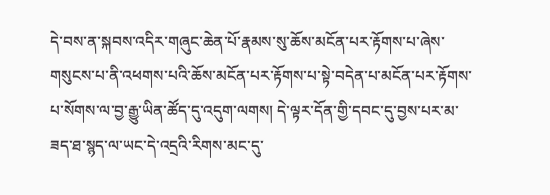དེ་བས་ན་སྐབས་འདིར་གཞུང་ཆེན་པོ་རྣམས་སུ་ཆོས་མངོན་པར་རྟོགས་པ་ཞེས་གསུངས་པ་ནི་འཕགས་པའི་ཆོས་མངོན་པར་རྟོགས་པ་སྟེ་བདེན་པ་མངོན་པར་རྟོགས་པ་སོགས་ལ་བྱ་རྒྱུ་ཡིན་ཚོད་དུ་འདུག་ལགས། དེ་ལྟར་དོན་གྱི་དབང་དུ་བྱས་པར་མ་ཟད་ཐ་སྙད་ལ་ཡང་དེ་འདྲའི་རིགས་མང་དུ་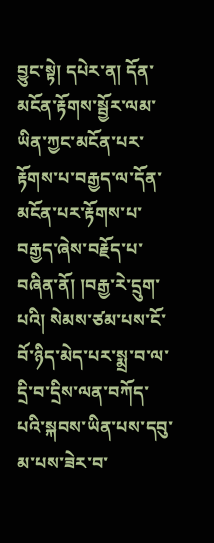བྱུང་སྟེ། དཔེར་ན། དོན་མངོན་རྟོགས་སྦྱོར་ལམ་ཡིན་ཀྱང་མངོན་པར་རྟོགས་པ་བརྒྱད་ལ་དོན་མངོན་པར་རྟོགས་པ་བརྒྱད་ཞེས་བརྗོད་པ་བཞིན་ནོ། །བརྒྱ་རེ་དྲུག་པའི། སེམས་ཙམ་པས་ངོ་བོ་ཉིད་མེད་པར་སྨྲ་བ་ལ་དྲི་བ་དྲིས་ལན་བཀོད་པའི་སྐབས་ཡིན་པས་དབུ་མ་པས་ཟེར་བ་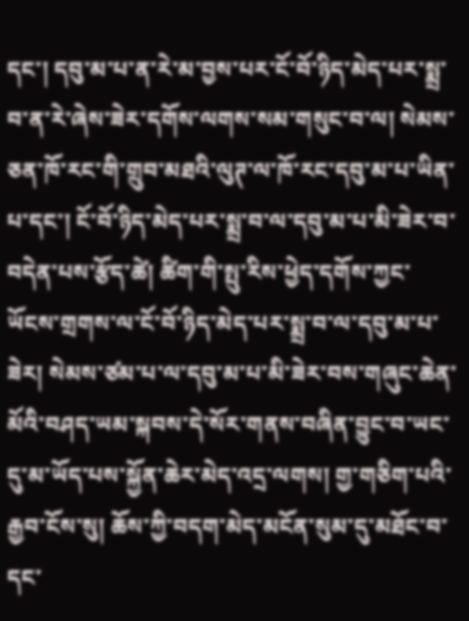དང་། དབུ་མ་པ་ན་རེ་མ་བྱས་པར་ངོ་བོ་ཉིད་མེད་པར་སྨྲ་བ་ན་རེ་ཞེས་ཟེར་དགོས་ལགས་སམ་གསུང་བ་ལ། སེམས་ཅན་ཁོ་རང་གི་གྲུབ་མཐའི་ལུཊ་ལ་ཁོ་རང་དབུ་མ་པ་ཡིན་པ་དང་། ངོ་བོ་ཉིད་མེད་པར་སྨྲ་བ་ལ་དབུ་མ་པ་མི་ཟེར་བ་བདེན་པས་རྩོད་ཚེ། ཚིག་གི་སྤུ་རིས་ཕྱེད་དགོས་ཀྱང་ཡོངས་གྲགས་ལ་ངོ་བོ་ཉིད་མེད་པར་སྨྲ་བ་ལ་དབུ་མ་པ་ཟེར། སེམས་ཙམ་པ་ལ་དབུ་མ་པ་མི་ཟེར་བས་གཞུང་ཆེན་མོའི་བཤད་ཡམ་སྐབས་དེ་སོར་གནས་བཞིན་བྱུང་བ་ཡང་དུ་མ་ཡོད་པས་སྐྱོན་ཆེར་མེད་འདྲ་ལགས། གྱ་གཅིག་པའི་རྒྱབ་ངོས་སུ། ཆོས་ཀྱི་བདག་མེད་མངོན་སུམ་དུ་མཐོང་བ་དང་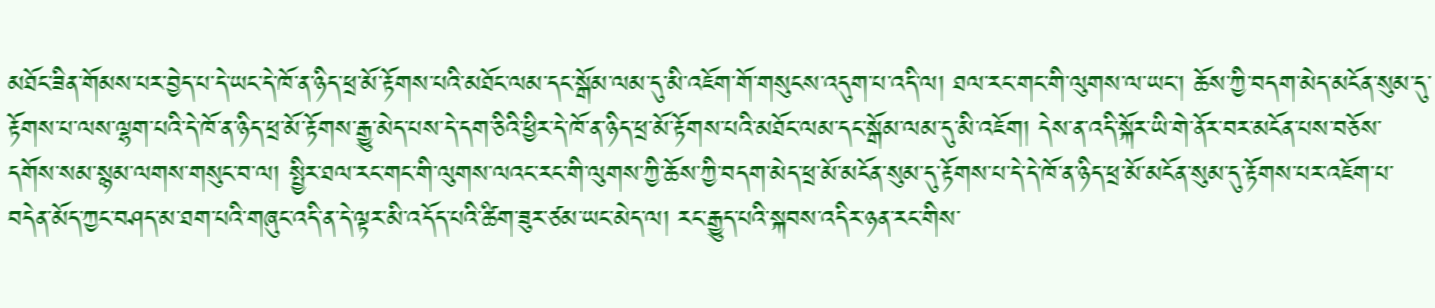མཐོང་ཟིན་གོམས་པར་བྱེད་པ་དེ་ཡང་དེ་ཁོ་ན་ཉིད་ཕྲ་མོ་རྟོགས་པའི་མཐོང་ལམ་དང་སྒོམ་ལམ་དུ་མི་འཇོག་གོ་གསུངས་འདུག་པ་འདི་ལ། ཐལ་རང་གང་གི་ལུགས་ལ་ཡང་། ཆོས་ཀྱི་བདག་མེད་མངོན་སུམ་དུ་རྟོགས་པ་ལས་ལྷག་པའི་དེ་ཁོ་ན་ཉིད་ཕྲ་མོ་རྟོགས་རྒྱུ་མེད་པས་དེ་དག་ཅིའི་ཕྱིར་དེ་ཁོ་ན་ཉིད་ཕྲ་མོ་རྟོགས་པའི་མཐོང་ལམ་དང་སྒོམ་ལམ་དུ་མི་འཇོག། དེས་ན་འདི་སྐོར་ཡི་གེ་ནོར་བར་མངོན་པས་བཅོས་དགོས་སམ་སྙམ་ལགས་གསུང་བ་ལ། སྤྱིར་ཐལ་རང་གང་གི་ལུགས་ལའང་རང་གི་ལུགས་ཀྱི་ཆོས་ཀྱི་བདག་མེད་ཕྲ་མོ་མངོན་སུམ་དུ་རྟོགས་པ་དེ་དེ་ཁོ་ན་ཉིད་ཕྲ་མོ་མངོན་སུམ་དུ་རྟོགས་པར་འཇོག་པ་བདེན་མོད་ཀྱང་བཤད་མ་ཐག་པའི་གཞུང་འདི་ན་དེ་ལྟར་མི་འདོད་པའི་ཚིག་ཟུར་ཙམ་ཡང་མེད་ལ། རང་རྒྱུད་པའི་སྐབས་འདིར་ཉན་རང་གིས་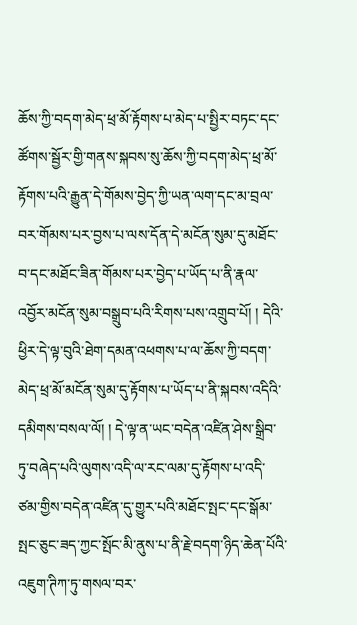ཆོས་ཀྱི་བདག་མེད་ཕྲ་མོ་རྟོགས་པ་མེད་པ་སྤྱིར་བཏང་དང་ཚོགས་སྦྱོར་གྱི་གནས་སྐབས་སུ་ཆོས་ཀྱི་བདག་མེད་ཕྲ་མོ་རྟོགས་པའི་རྒྱུན་དེ་གོམས་བྱེད་ཀྱི་ཡན་ལག་དང་མ་བྲལ་བར་གོམས་པར་བྱས་པ་ལས་དོན་དེ་མངོན་སུམ་དུ་མཐོང་བ་དང་མཐོང་ཟིན་གོམས་པར་བྱེད་པ་ཡོད་པ་ནི་རྣལ་འབྱོར་མངོན་སུམ་བསྒྲུབ་པའི་རིགས་པས་འགྲུབ་པོ། ། དེའི་ཕྱིར་དེ་ལྟ་བུའི་ཐེག་དམན་འཕགས་པ་ལ་ཆོས་ཀྱི་བདག་མེད་ཕྲ་མོ་མངོན་སུམ་དུ་རྟོགས་པ་ཡོད་པ་ནི་སྐབས་འདིའི་དམིགས་བསལ་ལོ། ། དེ་ལྟ་ན་ཡང་བདེན་འཛིན་ཤེས་སྒྲིབ་ཏུ་བཞེད་པའི་ལུགས་འདི་ལ་རང་ལམ་དུ་རྟོགས་པ་འདི་ཙམ་གྱིས་བདེན་འཛིན་དུ་གྱུར་པའི་མཐོང་སྤང་དང་སྒོམ་སྤང་ཅུང་ཟད་ཀྱང་སྤོང་མི་ནུས་པ་ནི་རྗེ་བདག་ཉིད་ཆེན་པོའི་འཇུག་ཊིཀ་ཏུ་གསལ་བར་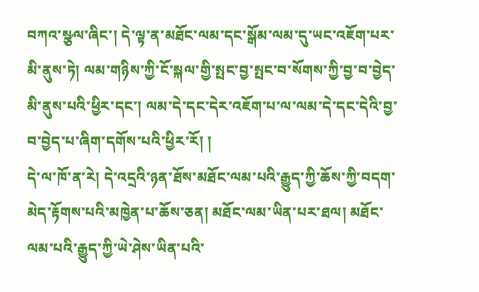བཀའ་སྩལ་ཞིང་། དེ་ལྟ་ན་མཐོང་ལམ་དང་སྒོམ་ལམ་དུ་ཡང་འཇོག་པར་མི་ནུས་ཏེ། ལམ་གཉིས་ཀྱི་ངོ་སྐལ་གྱི་སྤང་བྱ་སྤང་བ་སོགས་ཀྱི་བྱ་བ་བྱེད་མི་ནུས་པའི་ཕྱིར་དང་། ལམ་དེ་དང་དེར་འཇོག་པ་ལ་ལམ་དེ་དང་དེའི་བྱ་བ་བྱེད་པ་ཞིག་དགོས་པའི་ཕྱིར་རོ། །
དེ་ལ་ཁོ་ན་རེ། དེ་འདྲའི་ཉན་ཐོས་མཐོང་ལམ་པའི་རྒྱུད་ཀྱི་ཆོས་ཀྱི་བདག་མེད་རྟོགས་པའི་མཁྱེན་པ་ཆོས་ཅན། མཐོང་ལམ་ཡིན་པར་ཐལ། མཐོང་ལམ་པའི་རྒྱུད་ཀྱི་ཡེ་ཤེས་ཡིན་པའི་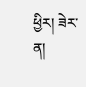ཕྱིར། ཟེར་ན།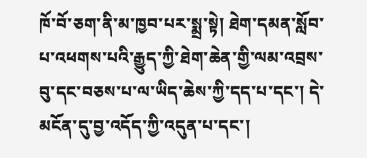ཁོ་བོ་ཅག་ནི་མ་ཁྱབ་པར་སྨྲ་སྟེ། ཐེག་དམན་སློབ་པ་འཕགས་པའི་རྒྱུད་ཀྱི་ཐེག་ཆེན་གྱི་ལམ་འབྲས་བུ་དང་བཅས་པ་ལ་ཡིད་ཆེས་ཀྱི་དད་པ་དང་། དེ་མངོན་དུ་བྱ་འདོད་ཀྱི་འདུན་པ་དང་།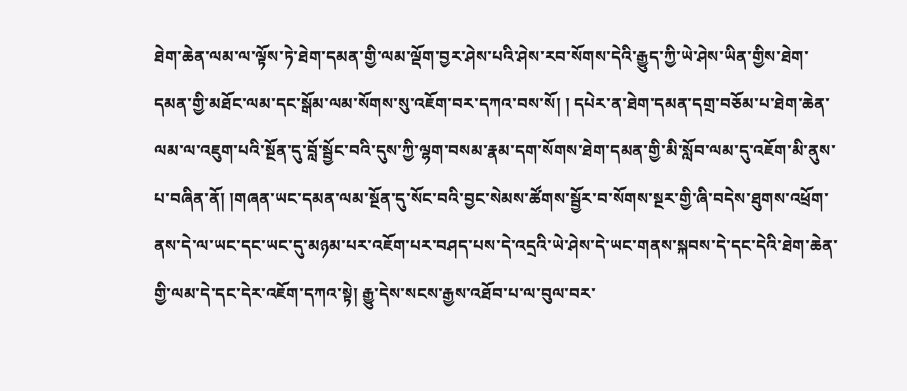ཐེག་ཆེན་ལམ་ལ་ལྟོས་ཏེ་ཐེག་དམན་གྱི་ལམ་ལྡོག་བྱར་ཤེས་པའི་ཤེས་རབ་སོགས་དེའི་རྒྱུད་ཀྱི་ཡེ་ཤེས་ཡིན་གྱིས་ཐེག་དམན་གྱི་མཐོང་ལམ་དང་སྒོམ་ལམ་སོགས་སུ་འཇོག་བར་དཀའ་བས་སོ། ། དཔེར་ན་ཐེག་དམན་དགྲ་བཅོམ་པ་ཐེག་ཆེན་ལམ་ལ་འཇུག་པའི་སྔོན་དུ་བློ་སྦྱོང་བའི་དུས་ཀྱི་ལྷག་བསམ་རྣམ་དག་སོགས་ཐེག་དམན་གྱི་མི་སློབ་ལམ་དུ་འཇོག་མི་ནུས་པ་བཞིན་ནོ། །གཞན་ཡང་དམན་ལམ་སྔོན་དུ་སོང་བའི་བྱང་སེམས་ཚོགས་སྦྱོར་བ་སོགས་སྔར་གྱི་ཞི་བདེས་ཐུགས་འཕྲོག་ནས་དེ་ལ་ཡང་དང་ཡང་དུ་མཉམ་པར་འཇོག་པར་བཤད་པས་དེ་འདྲའི་ཡེ་ཤེས་དེ་ཡང་གནས་སྐབས་དེ་དང་དེའི་ཐེག་ཆེན་གྱི་ལམ་དེ་དང་དེར་འཇོག་དཀའ་སྟེ། རྒྱུ་དེས་སངས་རྒྱས་འཐོབ་པ་ལ་བུལ་བར་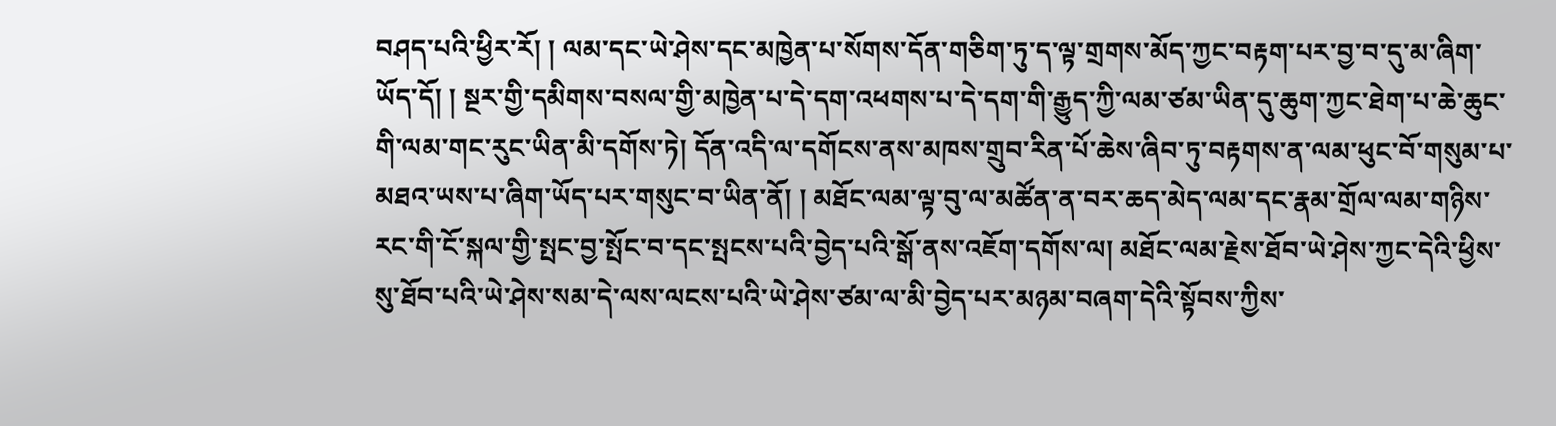བཤད་པའི་ཕྱིར་རོ། ། ལམ་དང་ཡེ་ཤེས་དང་མཁྱེན་པ་སོགས་དོན་གཅིག་ཏུ་ད་ལྟ་གྲགས་མོད་ཀྱང་བརྟག་པར་བྱ་བ་དུ་མ་ཞིག་ཡོད་དོ། ། སྔར་གྱི་དམིགས་བསལ་གྱི་མཁྱེན་པ་དེ་དག་འཕགས་པ་དེ་དག་གི་རྒྱུད་ཀྱི་ལམ་ཙམ་ཡིན་དུ་ཆུག་ཀྱང་ཐེག་པ་ཆེ་ཆུང་གི་ལམ་གང་རུང་ཡིན་མི་དགོས་ཏེ། དོན་འདི་ལ་དགོངས་ནས་མཁས་གྲུབ་རིན་པོ་ཆེས་ཞིབ་ཏུ་བརྟགས་ན་ལམ་ཕུང་བོ་གསུམ་པ་མཐའ་ཡས་པ་ཞིག་ཡོད་པར་གསུང་བ་ཡིན་ནོ། ། མཐོང་ལམ་ལྟ་བུ་ལ་མཚོན་ན་བར་ཆད་མེད་ལམ་དང་རྣམ་གྲོལ་ལམ་གཉིས་རང་གི་ངོ་སྐལ་གྱི་སྤང་བྱ་སྤོང་བ་དང་སྤངས་པའི་བྱེད་པའི་སྒོ་ནས་འཇོག་དགོས་ལ། མཐོང་ལམ་རྗེས་ཐོབ་ཡེ་ཤེས་ཀྱང་དེའི་ཕྱིས་སུ་ཐོབ་པའི་ཡེ་ཤེས་སམ་དེ་ལས་ལངས་པའི་ཡེ་ཤེས་ཙམ་ལ་མི་བྱེད་པར་མཉམ་བཞག་དེའི་སྟོབས་ཀྱིས་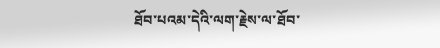ཐོབ་པའམ་དེའི་ལག་རྗེས་ལ་ཐོབ་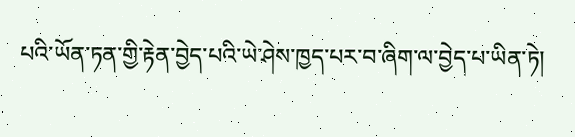པའི་ཡོན་ཏན་གྱི་རྟེན་བྱེད་པའི་ཡེ་ཤེས་ཁྱད་པར་བ་ཞིག་ལ་བྱེད་པ་ཡིན་ཏེ།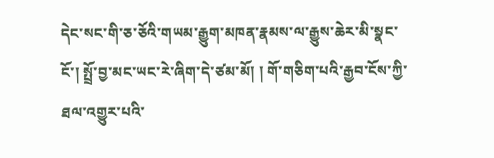དེང་སང་གི་ཅ་ཅོའི་གཡམ་རྒྱུག་མཁན་རྣམས་ལ་རྒྱུས་ཆེར་མི་སྣང་ངོ་། སྤྲོ་བྱ་མང་ཡང་རེ་ཞིག་དེ་ཙམ་མོ། ། གོ་གཅིག་པའི་རྒྱབ་ངོས་ཀྱི་ཐལ་འགྱུར་པའི་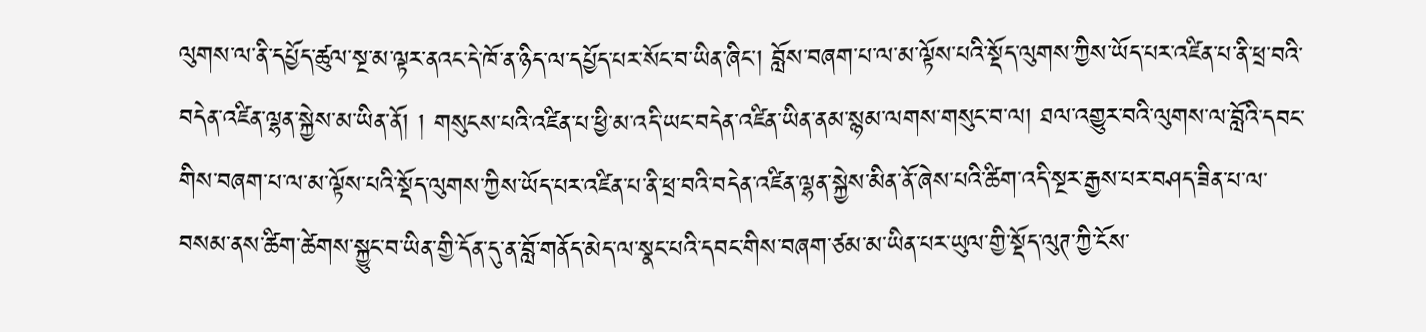ལུགས་ལ་ནི་དཔྱོད་ཚུལ་སྔ་མ་ལྟར་ནའང་དེ་ཁོ་ན་ཉིད་ལ་དཔྱོད་པར་སོང་བ་ཡིན་ཞིང་། བློས་བཞག་པ་ལ་མ་ལྟོས་པའི་སྡོད་ལུགས་ཀྱིས་ཡོད་པར་འཛིན་པ་ནི་ཕྲ་བའི་བདེན་འཛིན་ལྷན་སྐྱེས་མ་ཡིན་ནོ། ། གསུངས་པའི་འཛིན་པ་ཕྱི་མ་འདི་ཡང་བདེན་འཛིན་ཡིན་ནམ་སྙམ་ལགས་གསུང་བ་ལ། ཐལ་འགྱུར་བའི་ལུགས་ལ་བློའི་དབང་གིས་བཞག་པ་ལ་མ་ལྟོས་པའི་སྡོད་ལུགས་ཀྱིས་ཡོད་པར་འཛིན་པ་ནི་ཕྲ་བའི་བདེན་འཛིན་ལྷན་སྐྱེས་མིན་ནོ་ཞེས་པའི་ཚིག་འདི་སྔར་རྒྱས་པར་བཤད་ཟིན་པ་ལ་བསམ་ནས་ཚིག་ཚེགས་སྐྱུང་བ་ཡིན་གྱི་དོན་དུ་ན་བློ་གནོད་མེད་ལ་སྣང་པའི་དབང་གིས་བཞག་ཙམ་མ་ཡིན་པར་ཡུལ་གྱི་སྡོད་ལུཊ་ཀྱི་ངོས་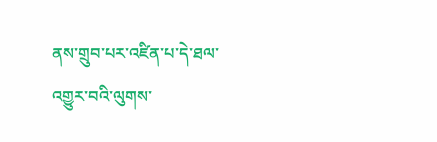ནས་གྲུབ་པར་འཛིན་པ་དེ་ཐལ་འགྱུར་བའི་ལུགས་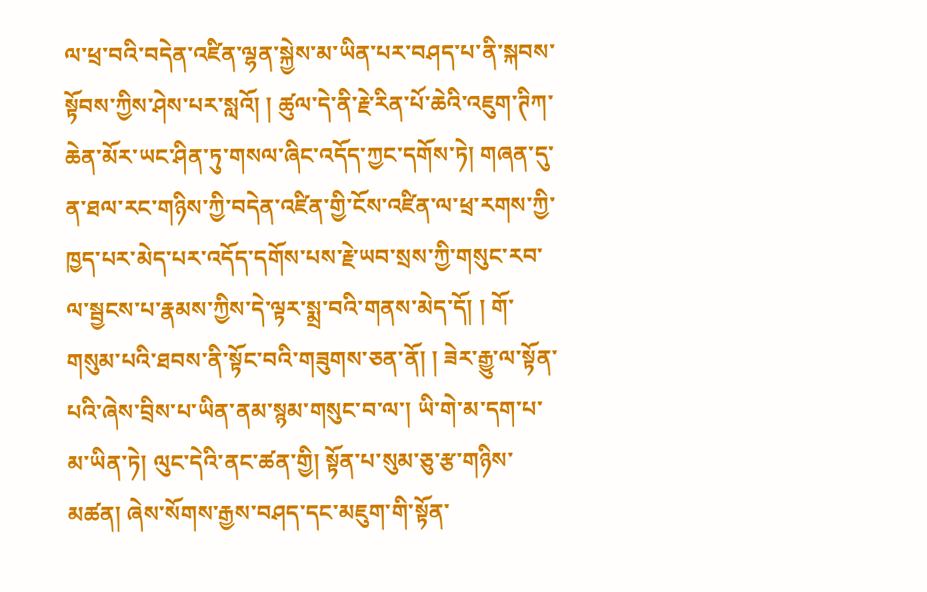ལ་ཕྲ་བའི་བདེན་འཛིན་ལྷན་སྐྱེས་མ་ཡིན་པར་བཤད་པ་ནི་སྐབས་སྟོབས་ཀྱིས་ཤེས་པར་སླའོ། ། ཚུལ་དེ་ནི་རྗེ་རིན་པོ་ཆེའི་འཇུག་ཊིཀ་ཆེན་མོར་ཡང་ཤིན་ཏུ་གསལ་ཞིང་འདོད་ཀྱང་དགོས་ཏེ། གཞན་དུ་ན་ཐལ་རང་གཉིས་ཀྱི་བདེན་འཛིན་གྱི་ངོས་འཛིན་ལ་ཕྲ་རགས་ཀྱི་ཁྱད་པར་མེད་པར་འདོད་དགོས་པས་རྗེ་ཡབ་སྲས་ཀྱི་གསུང་རབ་ལ་སྦྱངས་པ་རྣམས་ཀྱིས་དེ་ལྟར་སྨྲ་བའི་གནས་མེད་དོ། ། གོ་གསུམ་པའི་ཐབས་ནི་སྟོང་བའི་གཟུགས་ཅན་ནོ། ། ཟེར་རྒྱུ་ལ་སྟོན་པའི་ཞེས་བྲིས་པ་ཡིན་ནམ་སྙམ་གསུང་བ་ལ་། ཡི་གེ་མ་དག་པ་མ་ཡིན་ཏེ། ལུང་དེའི་ནང་ཚན་གྱི། སྟོན་པ་སུམ་ཅུ་རྩ་གཉིས་མཚན། ཞེས་སོགས་རྒྱས་བཤད་དང་མཇུག་གི་སྟོན་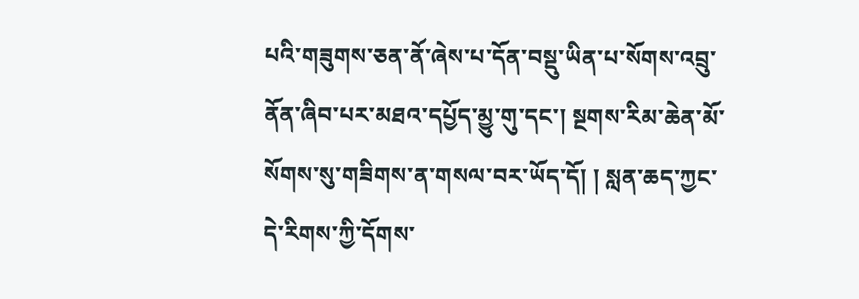པའི་གཟུགས་ཅན་ནོ་ཞེས་པ་དོན་བསྡུ་ཡིན་པ་སོགས་འབྲུ་ནོན་ཞིབ་པར་མཐའ་དཔྱོད་མྱུ་གུ་དང་། སྔགས་རིམ་ཆེན་མོ་སོགས་སུ་གཟིགས་ན་གསལ་བར་ཡོད་དོ། ། སླན་ཆད་ཀྱང་དེ་རིགས་ཀྱི་དོགས་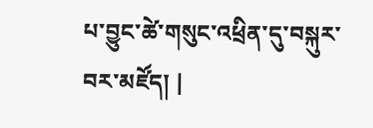པ་བྱུང་ཚེ་གསུང་འཕྲིན་དུ་བསྐུར་བར་མཛོད། |